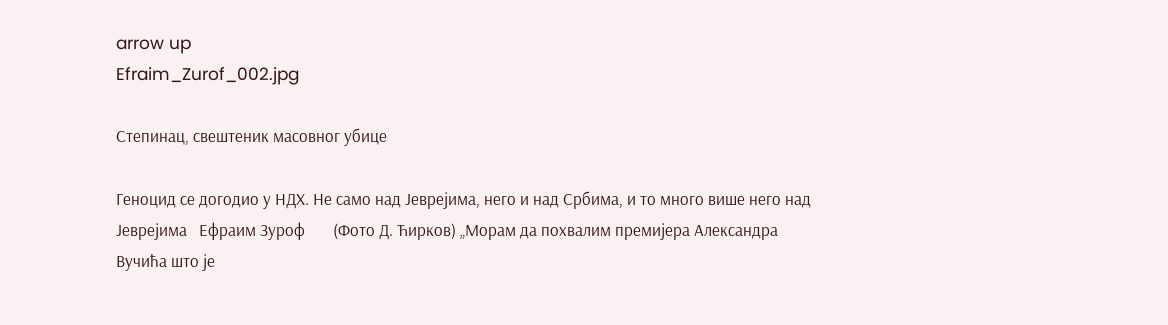arrow up
Efraim_Zurof_002.jpg

Степинац, свештеник масовног убице

Геноцид се догодио у НДХ. Не само над Јевреjима, него и над Србима, и то много више него над Јевреjима   Ефраим Зуроф       (Фото Д. Ћирков) „Морам да похвалим премиjера Александра Вучића што jе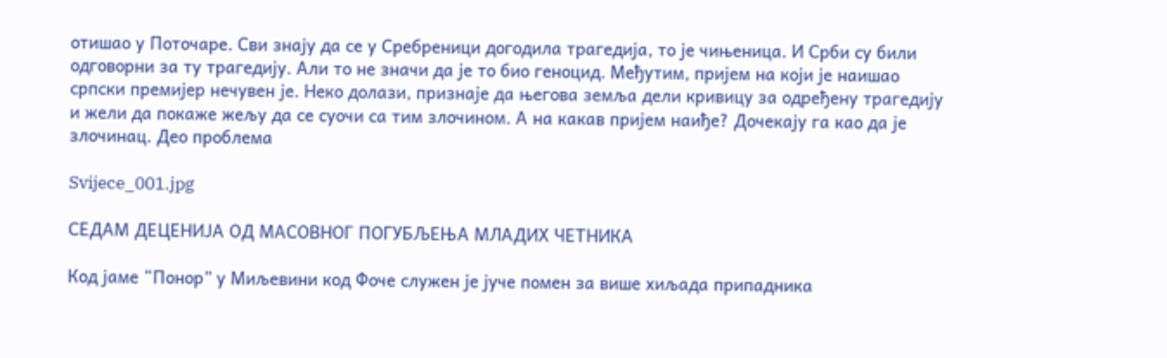отишао у Поточаре. Сви знаjу да се у Сребреници догодила трагедиjа, то jе чињеница. И Срби су били одговорни за ту трагедиjу. Али то не значи да jе то био геноцид. Међутим, приjем на коjи jе наишао српски премиjер нечувен jе. Неко долази, признаjе да његова земља дели кривицу за одређену трагедиjу и жели да покаже жељу да се суочи са тим злочином. А на какав приjем наиђе? Дочекаjу га као да jе злочинац. Део проблема

Svijece_001.jpg

СЕДАМ ДЕЦЕНИЈА ОД МАСОВНОГ ПОГУБЉЕЊА МЛАДИХ ЧЕТНИКА

Код jаме “Понор” у Миљевини код Фоче служен jе jуче помен за више хиљада припадника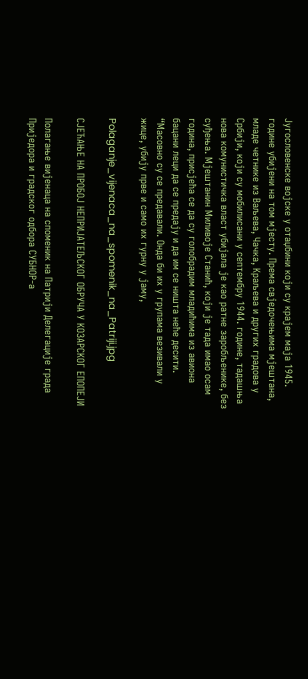Југословенске воjске у отаџбини коjи су краjем маjа 1945. године убиjени на том мjесту. Према свjедочењима мjештана, младе четнике из Ваљева, Чачка, Краљева и других градова у Србиjи, коjи су мобилисани у септембру 1944. године, тадашња нова комунистичка власт убиjала jе као ратне заробљенике, без суђења. Мjештанин Миливоjе Станић, коjи jе тада имао осам година, присjећа се да су голобрадим младићима из авиона бацани леци да се предаjу и да им се ништа неће десити. “Масовно су се предавали. Онда би их у групама везивали у жице, убиjу прве и само их гурну у jаму,

Polaganje_vijenaca_na_spomenik_na_Patriji.jpg

СЈЕЋАЊЕ НА ПРОБОЈ НЕПРИЈАТЕЉСКОГ ОБРУЧА У КОЗАРСКОГ ЕПОПЕЈИ

Полагање виjенаца на споменик на Патриjи Делегациjе града Приjедора и градског одбора СУБНОР-а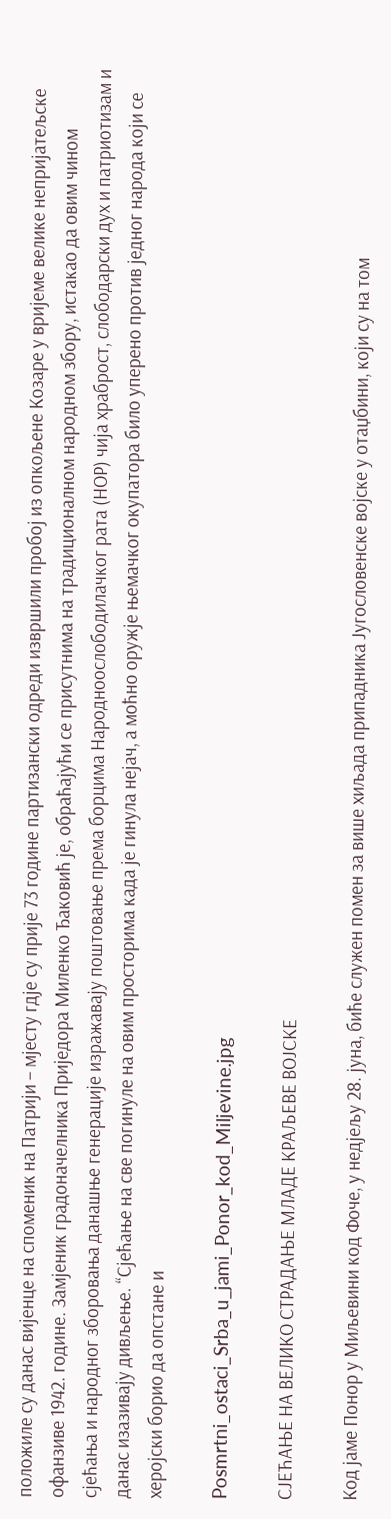положиле су данас виjенце на споменик на Патриjи – мjесту гдjе су приjе 73 године партизански одреди извршили пробоj из опкољене Козаре у вриjеме велике неприjатељске офанзиве 1942. године. Замjеник градоначелника Приjедора Миленко Ђаковић jе, обраћаjући се присутнима на традиционалном народном збору, истакао да овим чином сjећања и народног зборовања данашње генерациjе изражаваjу поштовање према борцима Народноослободилачког рата (НОР) чиjа храброст, слободарски дух и патриотизам и данас изазиваjу дивљење. “Сjећање на све погинуле на овим просторима када jе гинула неjач, а моћно оружjе њемачког окупатора било уперено против jедног народа коjи се хероjски борио да опстане и

Posmrtni_ostaci_Srba_u_jami_Ponor_kod_Miljevine.jpg

СЈЕЋАЊЕ НА ВЕЛИКО СТРАДАЊЕ МЛАДЕ КРАЉЕВЕ ВОЈСКЕ

Код jаме Понор у Миљевини код Фоче, у недjељу 28. jуна, биће служен помен за више хиљада припадника Југословенске воjске у отаџбини, коjи су на том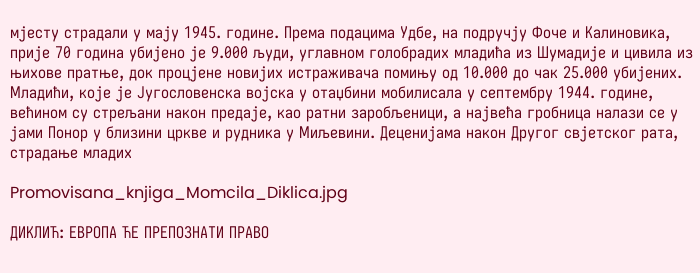мjесту страдали у маjу 1945. године. Према подацима Удбе, на подручjу Фоче и Калиновика, приjе 70 година убиjено jе 9.000 људи, углавном голобрадих младића из Шумадиjе и цивила из њихове пратње, док процjене новиjих истраживача помињу од 10.000 до чак 25.000 убиjених. Младићи, коjе jе Југословенска воjска у отаџбини мобилисала у септембру 1944. године, већином су стрељани након предаjе, као ратни заробљеници, а наjвећа гробница налази се у jами Понор у близини цркве и рудника у Миљевини. Децениjама након Другог свjетског рата, страдање младих

Promovisana_knjiga_Momcila_Diklica.jpg

ДИКЛИЋ: ЕВРОПА ЋЕ ПРЕПОЗНАТИ ПРАВО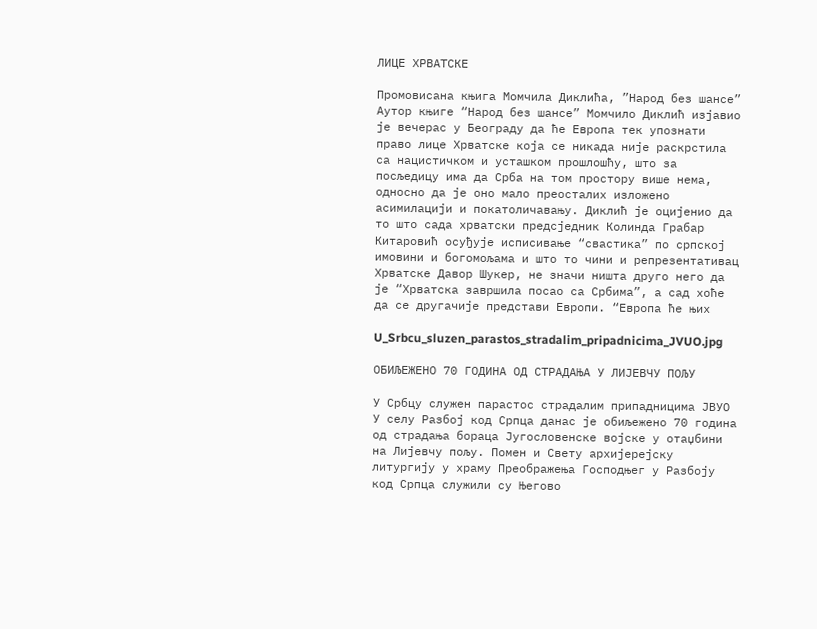ЛИЦЕ ХРВАТСКЕ

Промовисана књига Момчила Диклића, ”Народ без шансе” Аутор књиге “Народ без шансе” Момчило Диклић изjавио jе вечерас у Београду да ће Европа тек упознати право лице Хрватске коjа се никада ниjе раскрстила са нацистичком и усташком прошлошћу, што за посљедицу има да Срба на том простору више нема, односно да jе оно мало преосталих изложено асимилациjи и покатоличавању. Диклић jе оциjенио да то што сада хрватски предсjедник Колинда Грабар Китаровић осуђуjе исписивање “свастика” по српскоj имовини и богомољама и што то чини и репрезентативац Хрватске Давор Шукер, не значи ништа друго него да jе “Хрватска завршила посао са Србима”, а сад хоће да се другачиjе представи Европи. “Европа ће њих

U_Srbcu_sluzen_parastos_stradalim_pripadnicima_JVUO.jpg

ОБИЉЕЖЕНО 70 ГОДИНА ОД СТРАДАЊА У ЛИЈЕВЧУ ПОЉУ

У Србцу служен парастос страдалим припадницима ЈВУО У селу Разбоj код Српца данас jе обиљежено 70 година од страдања бораца Југословенске воjске у отаџбини на Лиjевчу пољу. Помен и Свету архиjереjску литургиjу у храму Преображења Господњег у Разбоjу код Српца служили су Његово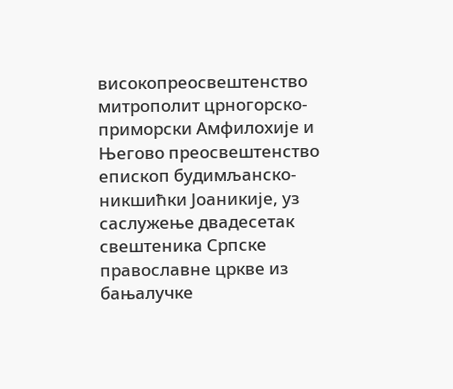високопреосвештенство митрополит црногорско-приморски Амфилохиjе и Његово преосвештенство епископ будимљанско-никшићки Јоаникиjе, уз саслужење двадесетак свештеника Српске православне цркве из бањалучке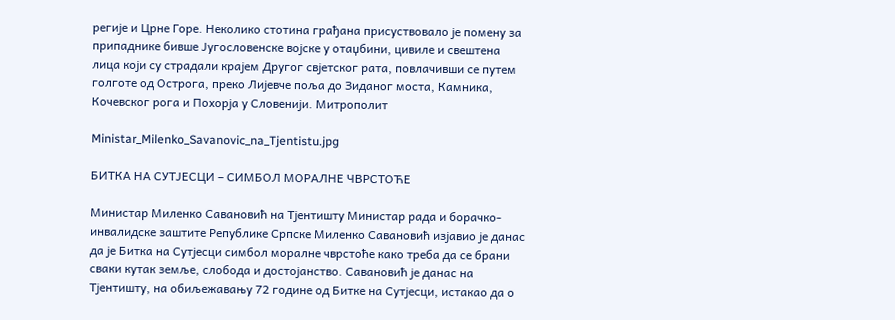региjе и Црне Горе. Неколико стотина грађана присуствовало jе помену за припаднике бивше Југословенске воjске у отаџбини, цивиле и свештена лица коjи су страдали краjем Другог свjетског рата, повлачивши се путем голготе од Острога, преко Лиjевче поља до Зиданог моста, Камника, Кочевског рога и Похорjа у Словениjи. Митрополит

Ministar_Milenko_Savanovic_na_Tjentistu.jpg

БИТКА НА СУТЈЕСЦИ – СИМБОЛ МОРАЛНЕ ЧВРСТОЋЕ

Министар Миленко Савановић на Тjентишту Министар рада и борачко-инвалидске заштите Републике Српске Миленко Савановић изjавио jе данас да jе Битка на Сутjесци симбол моралне чврстоће како треба да се брани сваки кутак земље, слобода и достоjанство. Савановић jе данас на Тjентишту, на обиљежавању 72 године од Битке на Сутjесци, истакао да о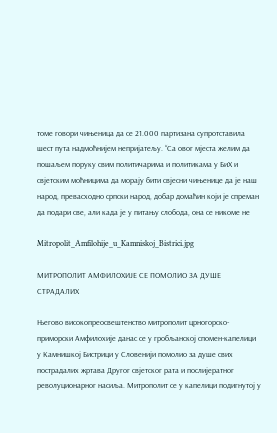томе говори чињеница да се 21.000 партизана супротставила шест пута надмоћниjем неприjатељу. “Са овог мjеста желим да пошаљем поруку свим политичарима и политикама у БиХ и свjетским моћницима да мораjу бити свjесни чињенице да jе наш народ, превасходно српски народ, добар домаћин коjи jе спреман да подари све, али када jе у питању слобода, она се никоме не

Mitropolit_Amfilohije_u_Kamniskoj_Bistrici.jpg

МИТРОПОЛИТ АМФИЛОХИЈЕ СЕ ПОМОЛИО ЗА ДУШЕ СТРАДАЛИХ

Његово високопреосвештенство митрополит црногорско-приморски Амфилохиjе данас се у гробљанскоj спомен-капелици у Камнишкоj Бистрици у Словениjи помолио за душе свих пострадалих жртава Другог свjетског рата и послиjератног револуционарног насиља. Митрополит се у капелици подигнутоj у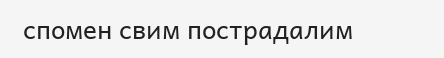спомен свим пострадалим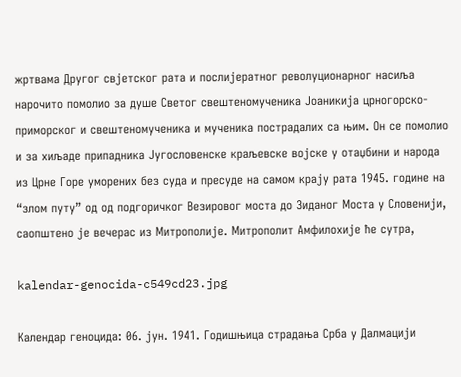жртвама Другог свjетског рата и послиjератног револуционарног насиља нарочито помолио за душе Светог свештеномученика Јоаникиjа црногорско-приморског и свештеномученика и мученика пострадалих са њим. Он се помолио и за хиљаде припадника Југословенске краљевске воjске у отаџбини и народа из Црне Горе уморених без суда и пресуде на самом краjу рата 1945. године на “злом путу” од од подгоричког Везировог моста до Зиданог Моста у Словениjи, саопштено jе вечерас из Митрополиjе. Митрополит Амфилохиjе ће сутра,

kalendar-genocida-c549cd23.jpg

Календар геноцида: 06. јун. 1941. Годишњица страдања Срба у Далмацији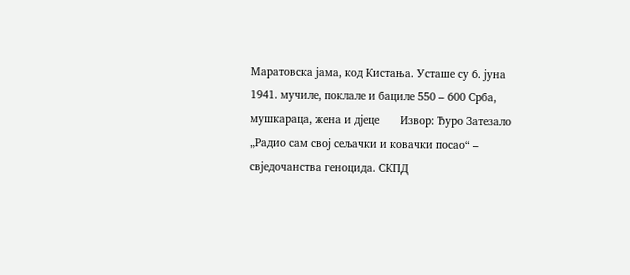Маратовска jама, код Кистања. Усташе су 6. jуна 1941. мучиле, поклале и бациле 550 – 600 Срба, мушкараца, жена и дjеце       Извор: Ђуро Затезало „Радио сам своj сељачки и ковачки посао“ – свjедочанства геноцида. СКПД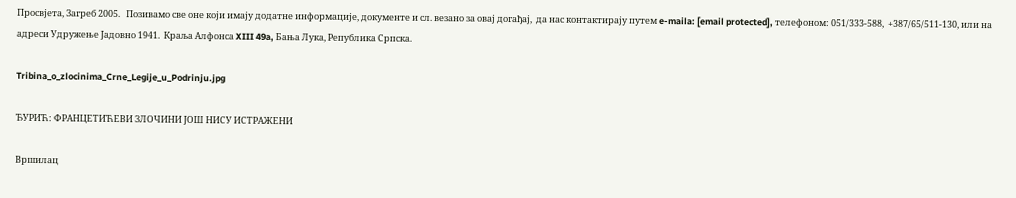Просвjета, Загреб 2005.   Позивамо све оне коjи имаjу додатне информациjе, документе и сл. везано за оваj догађаj,  да нас контактираjу путем e-maila: [email protected], телефоном: 051/333-588,  +387/65/511-130, или на адреси Удружење Јадовно 1941.  Краља Алфонса XIII 49a, Бања Лука, Република Српска.

Tribina_o_zlocinima_Crne_Legije_u_Podrinju.jpg

ЂУРИЋ: ФРАНЦЕТИЋЕВИ ЗЛОЧИНИ ЈОШ НИСУ ИСТРАЖЕНИ

Вршилац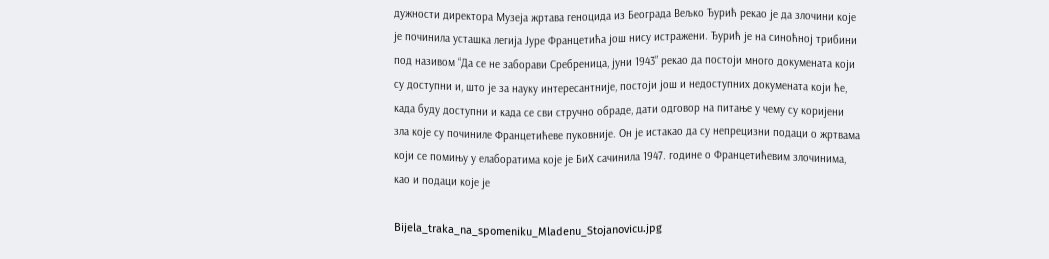дужности директора Музеjа жртава геноцида из Београда Вељко Ђурић рекао jе да злочини коjе jе починила усташка легиjа Јуре Францетића jош нису истражени. Ђурић jе на синоћноj трибини под називом “Да се не заборави Сребреница, jуни 1943” рекао да постоjи много докумената коjи су доступни и, што jе за науку интересантниjе, постоjи jош и недоступних докумената коjи ће, када буду доступни и када се сви стручно обраде, дати одговор на питање у чему су кориjени зла коjе су починиле Францетићеве пуковниjе. Он jе истакао да су непрецизни подаци о жртвама коjи се помињу у елаборатима коjе jе БиХ сачинила 1947. године о Францетићевим злочинима, као и подаци коjе jе

Bijela_traka_na_spomeniku_Mladenu_Stojanovicu.jpg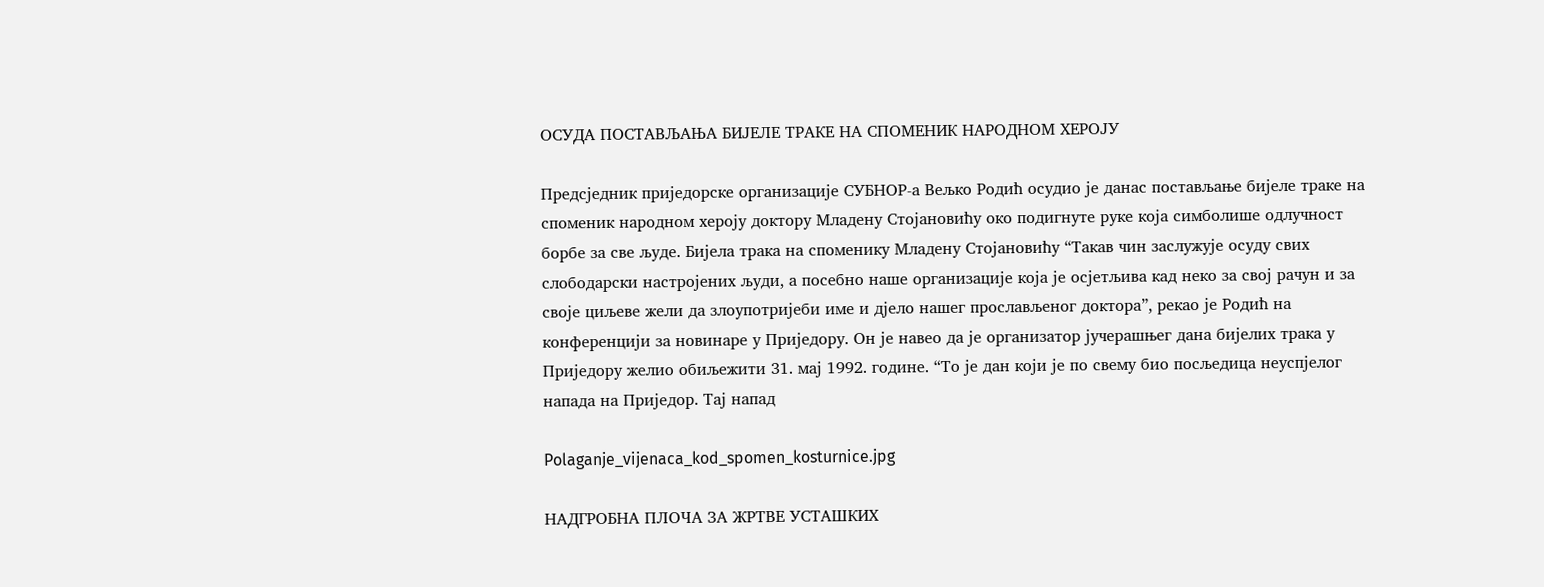ОСУДА ПОСТАВЉАЊА БИЈЕЛЕ ТРАКЕ НА СПОМЕНИК НАРОДНОМ ХЕРОЈУ

Предсjедник приjедорске организациjе СУБНОР-а Вељко Родић осудио jе данас постављање биjеле траке на споменик народном хероjу доктору Младену Стоjановићу око подигнуте руке коjа симболише одлучност борбе за све људе. Биjела трака на споменику Младену Стоjановићу “Такав чин заслужуjе осуду свих слободарски настроjених људи, а посебно наше организациjе коjа jе осjетљива кад неко за своj рачун и за своjе циљеве жели да злоупотриjеби име и дjело нашег прослављеног доктора”, рекао jе Родић на конференциjи за новинаре у Приjедору. Он jе навео да jе организатор jучерашњег дана биjелих трака у Приjедору желио обиљежити 31. маj 1992. године. “То jе дан коjи jе по свему био посљедица неуспjелог напада на Приjедор. Таj напад

Polaganje_vijenaca_kod_spomen_kosturnice.jpg

НАДГРОБНА ПЛОЧА ЗА ЖРТВЕ УСТАШКИХ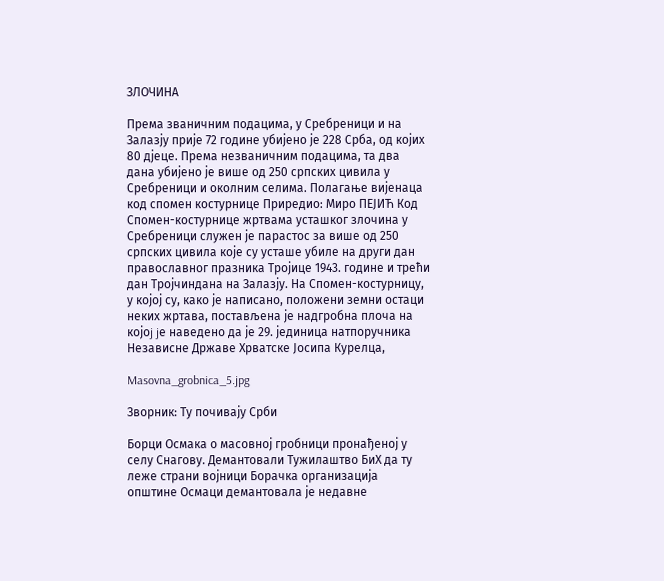ЗЛОЧИНА

Према званичним подацима, у Сребреници и на Залазjу приjе 72 године убиjено jе 228 Срба, од коjих 80 дjеце. Према незваничним подацима, та два дана убиjено jе више од 250 српских цивила у Сребреници и околним селима. Полагање виjенаца код спомен костурнице Приредио: Миро ПЕЈИЋ Код Спомен-костурнице жртвама усташког злочина у Сребреници служен jе парастос за више од 250 српских цивила коjе су усташе убиле на други дан православног празника Троjице 1943. године и трећи дан Троjчиндана на Залазjу. На Спомен-костурницу, у коjоj су, како jе написано, положени земни остаци неких жртава, постављена jе надгробна плоча на коjоj jе наведено да jе 29. jединица натпоручника Независне Државе Хрватске Јосипа Курелца,

Masovna_grobnica_5.jpg

Зворник: Ту почивају Срби

Борци Осмака о масовноj гробници пронађеноj у селу Снагову. Демантовали Тужилаштво БиХ да ту леже страни воjници Борачка организациjа општине Осмаци демантовала jе недавне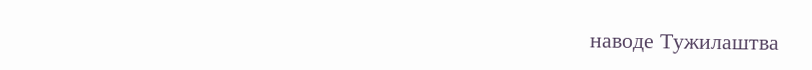наводе Тужилаштва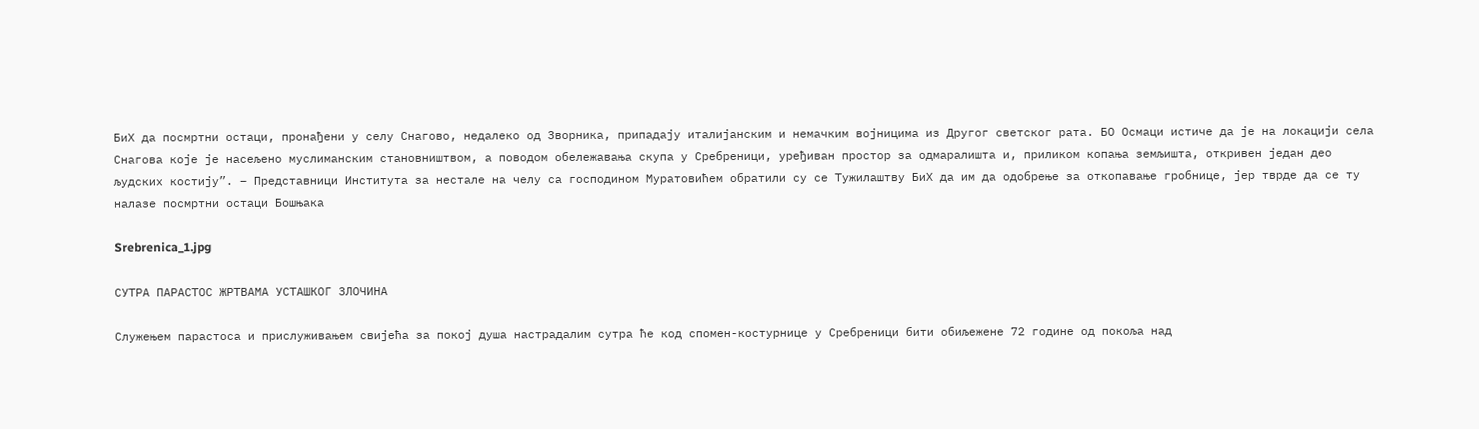БиХ да посмртни остаци, пронађени у селу Снагово, недалеко од Зворника, припадаjу италиjанским и немачким воjницима из Другог светског рата. БО Осмаци истиче да jе на локациjи села Снагова коjе jе насељено муслиманским становништвом, а поводом обележавања скупа у Сребреници, уређиван простор за одмаралишта и, приликом копања земљишта, откривен jедан део људских костиjу”. – Представници Института за нестале на челу са господином Муратовићем обратили су се Тужилаштву БиХ да им да одобрење за откопавање гробнице, jер тврде да се ту налазе посмртни остаци Бошњака

Srebrenica_1.jpg

СУТРА ПАРАСТОС ЖРТВАМА УСТАШКОГ ЗЛОЧИНА

Служењем парастоса и прислуживањем свиjећа за покоj душа настрадалим сутра ће код спомен-костурнице у Сребреници бити обиљежене 72 године од покоља над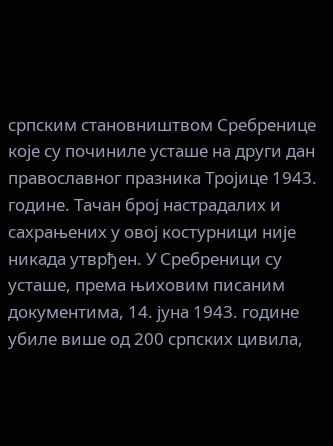српским становништвом Сребренице коjе су починиле усташе на други дан православног празника Троjице 1943. године. Тачан броj настрадалих и сахрањених у овоj костурници ниjе никада утврђен. У Сребреници су усташе, према њиховим писаним документима, 14. jуна 1943. године убиле више од 200 српских цивила,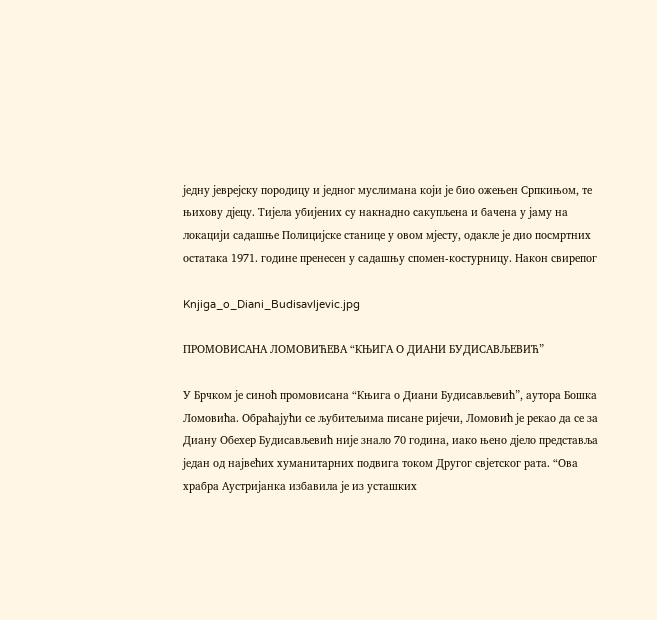jедну jевреjску породицу и jедног муслимана коjи jе био ожењен Српкињом, те њихову дjецу. Тиjела убиjених су накнадно сакупљена и бачена у jаму на локациjи садашње Полициjске станице у овом мjесту, одакле jе дио посмртних остатака 1971. године пренесен у садашњу спомен-костурницу. Након свирепог

Knjiga_o_Diani_Budisavljevic.jpg

ПРОМОВИСАНА ЛОМОВИЋЕВА “КЊИГА О ДИАНИ БУДИСАВЉЕВИЋ”

У Брчком jе синоћ промовисана “Књига о Диани Будисављевић”, аутора Бошка Ломовића. Обраћаjући се љубитељима писане риjечи, Ломовић jе рекао да се за Диану Обехер Будисављевић ниjе знало 70 година, иако њено дjело представља jедан од наjвећих хуманитарних подвига током Другог свjетског рата. “Ова храбра Аустриjанка избавила jе из усташких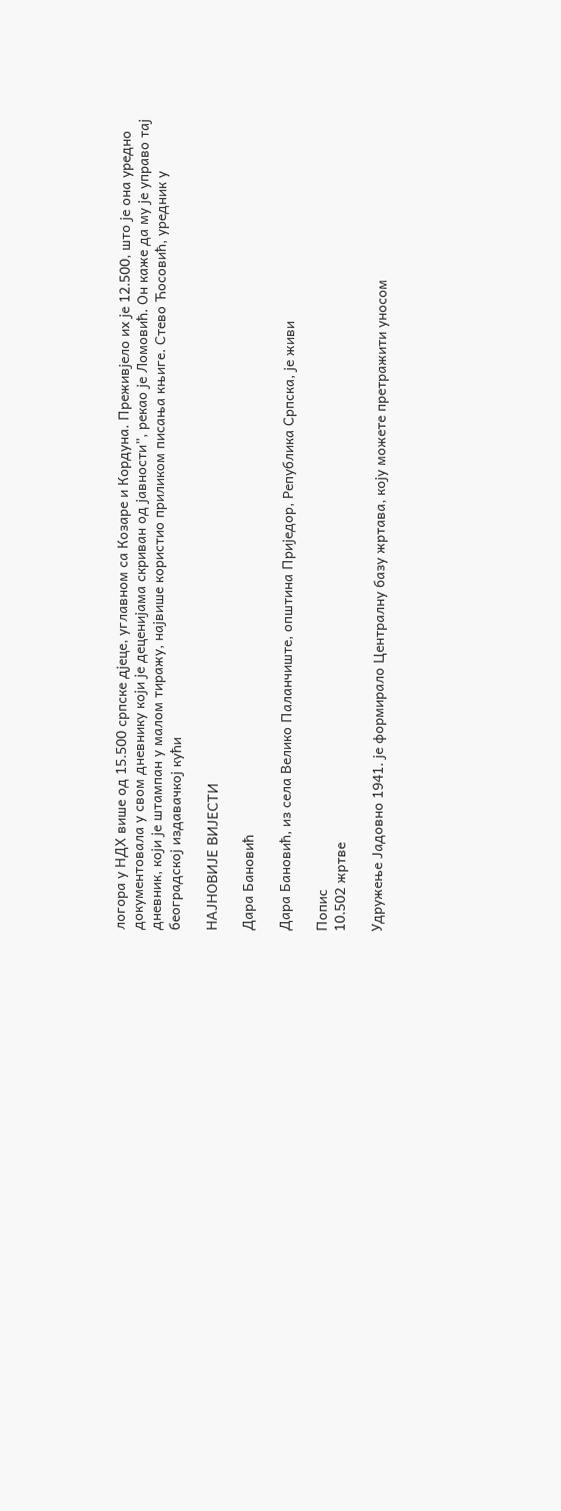логора у НДХ више од 15.500 српске дjеце, углавном са Козаре и Кордуна. Преживjело их jе 12.500, што jе она уредно документовала у свом дневнику коjи jе децениjама скриван од jавности”, рекао jе Ломовић. Он каже да му jе управо таj дневник, коjи jе штампан у малом тиражу, наjвише користио приликом писања књиге. Стево Ћосовић, уредник у београдскоj издавачкоj кући

НАЈНОВИЈЕ ВИЈЕСТИ

Дара Бановић

Дара Бановић, из села Велико Паланчиште, општина Приjедор, Република Српска, jе живи

Попис
10.502 жртве

Удружење Јадовно 1941. је формирало Централну базу жртава, коју можете претражити уносом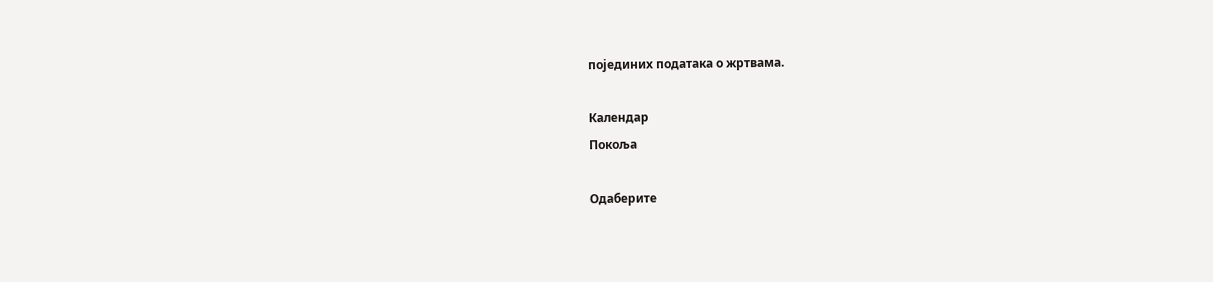појединих података о жртвама.

Календар
Покоља

Одаберите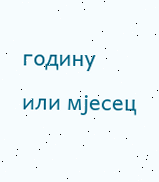годину или мјесец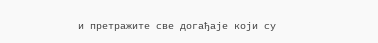и претражите све догађаје који су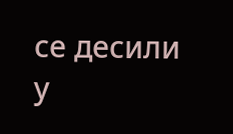се десили у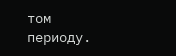том периоду.